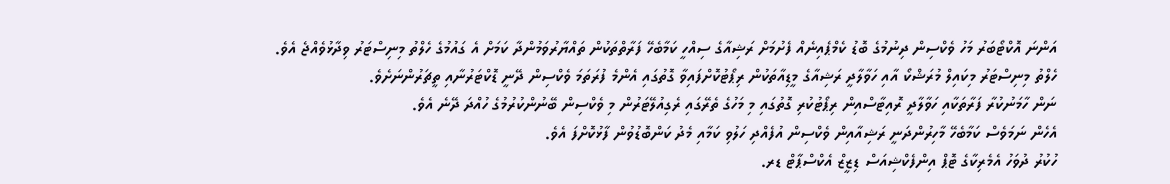އަންނަ އޮކްޓޯބަރު މަހު ވެކްސިން ދިނުމުގެ ބޮޑު ކެމްޕެއިނެއް ފެށުމަށް ރަޝިއާގެ ސިއްހީ ކަމާބެހޭ ފަރާތްތަކުން ތައްޔާރުވަމުންދާ ކަމަށް އެ ގައުމުގެ ހެލްތު މިނިސްޓަރު ވިދާޅުވެއްޖެ އެވެ.
ހެލްތު މިނިސްޓަރު މިކައިލް މުރަޝްކޯ އާއި ހަވާލާދީ ރަޝިއާގެ މީޑިއާތަކުން ރިޕޯޓުކޮށްފައިވާ ގޮތުގައި އެންމެ ފުރަތަމަ ވެކްސިން ދޭނީ ޑޮކްޓަރުނާއި ތީޗަރުންނަށެވެ.
ނަން ހާމަނުކުރާ ފަރާތަކާއި ހަވާލާދީ ރޮއިޓާސްއިން ރިޕޯޓުކުރި ގޮތުގައި މި މަހުގެ ތެރޭގައި ރެގިއުލޭޓަރުން މި ވެކްސިން ބޭނުންކުރުމުގެ ހުއްދަ ދޭނެ އެވެ.
އެހެން ނަމަވެސް ކަމާބެހޭ މާހިރުންދަނީ ރަޝިއާއިން ވެކްސިން އުފެއްދި ހަލުވި ކަމާއި މެދު ކަންބޮޑުވުން ފާޅުކޮށްފަ އެވެ.
ހުކުރު ދުވަހު އެމެރިކާގެ ޓޮޕް އިންފެކްޝިއަސް ޑިޒީޒް އެކްސްޕާޓް ޑރ.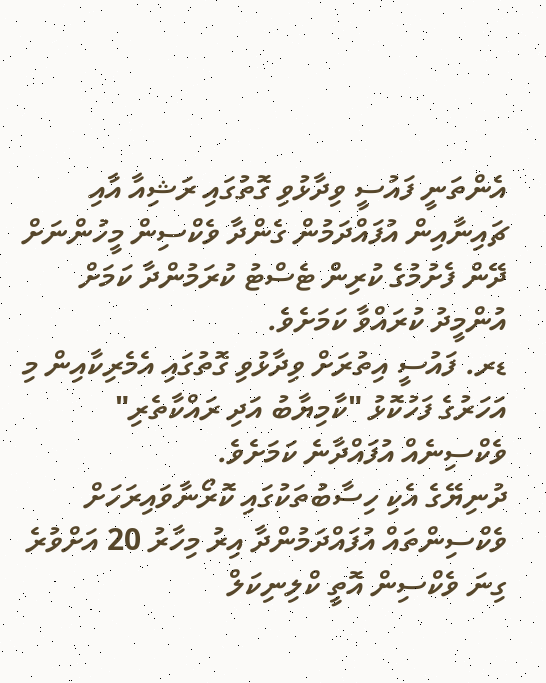އެންތަނީ ފައުސީ ވިދާޅުވި ގޮތުގައި ރަޝިއާ އާއި ޗައިނާއިން އުފައްދަމުން ގެންދާ ވެކްސިން މީހުންނަށް ދޭން ފެށުމުގެ ކުރިން ޓެސްޓު ކުރަމުންދާ ކަމަށް އުންމީދު ކުރައްވާ ކަމަށެވެ.
ޑރ. ފައުސީ އިތުރަށް ވިދާޅުވި ގޮތުގައި އެމެރިކާއިން މި އަހަރުގެ ފަހުކޮޅު "ކާމިޔާބު އަދި ރައްކާތެރި" ވެކްސިނެއް އުފައްދާނެ ކަމަށެވެ.
ދުނިޔޭގެ އެކި ހިސާބުތަކުގައި ކޮރޯނާވައިރަހަށް ވެކްސިންތައް އުފައްދަމުންދާ އިރު މިހާރު 20 އަށްވުރެ ގިނަ ވެކްސިން އޮތީ ކްލިނިކަލް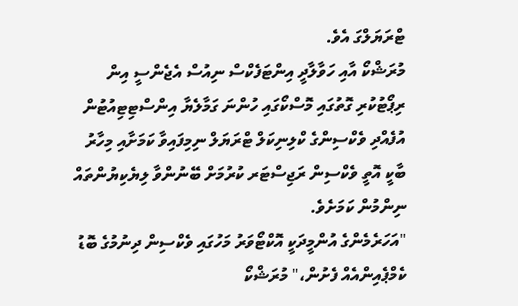ޓްރަޔަލްގަ އެވެ.
މުރަޝްކޯ އާއި ހަވާލާދީ އިންޓަފެކްސް ނިއުސް އެޖެންސީ އިން ރިޕޯޓުކުރި ގޮތުގައި މޮސްކޯގައި ހުންނަ ގަމާލެޔާ އިންސްޓިޓިއުޓުން އުފެއްދި ވެކްސިންގެ ކްލިނިކަލް ޓްރަޔަލް ނިމިފައިވާ ކަމަށާއި މިހާރު ބާކީ އޮތީ ވެކްސިން ރަޖިސްޓަރ ކުރުމަށް ބޭނުންވާ ލިޔެކިޔުންތައް ނިންމުން ކަމަށެވެ.
"އަހަރެމެންގެ އުންމީދަކީ އޮކްޓޯވަރު މަހުގައި ވެކްސިން ދިނުމުގެ ބޮޑު ކެމްޕެއިންއެއް ފެށުން،" މުރަޝްކޯ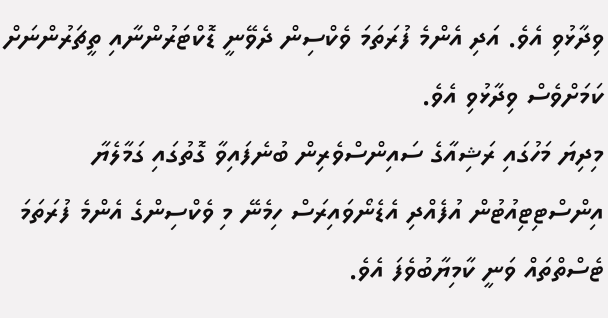ވިދާޅުވި އެވެ. އަދި އެންމެ ފުރަތަމަ ވެކްސިން ދެވޭނީ ޑޮކްޓަރުންނާއި ތީޗަރުންނަށް ކަމަށްވެސް ވިދާޅުވި އެވެ.
މިދިޔަ މަހުގައި ރަޝިއާގެ ސައިންސްވެރިން ބުނެފައިވާ ގޮތުގައި ގަމާލެޔާ އިންސްޓިޓިއުޓުން އުފެއްދި އެޑެނޯވައިރަސް ހިމެނޭ މި ވެކްސިންގެ އެންމެ ފުރަތަމަ ޓެސްތްތައް ވަނީ ކާމިޔާބުވެފަ އެވެ.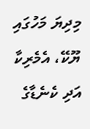މިދިޔަ މަހުގައި ޔޫކޭ، އެމެރިކާ އަދި ކެނެޑާގެ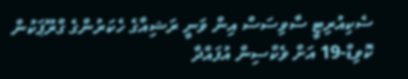ސެކިއުރިޓީ ސާވިސަސް އިން ވަނީ ރަޝިއާގެ ހެކަރުންގެ ގްރޫޕަކުން ކޮވިޑް-19 އަށް ވެކްސިން އުފައްދާ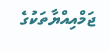ޖަމްއިއްޔާތަކުގެ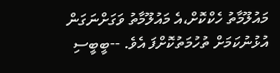މައުލޫމާތު ހެކްކޮށް،އެ މައުލޫމާތު ވަގަށްނަގަން އުޅުނުކަމަށް ތުހުމަތުކޮށްފަ އެވެ. --ބީބީސި